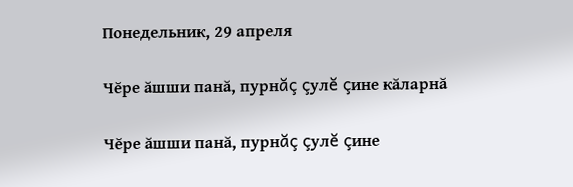Понедельник, 29 апреля

Чĕре ăшши панă, пурнăç çулĕ çине кăларнă

Чĕре ăшши панă, пурнăç çулĕ çине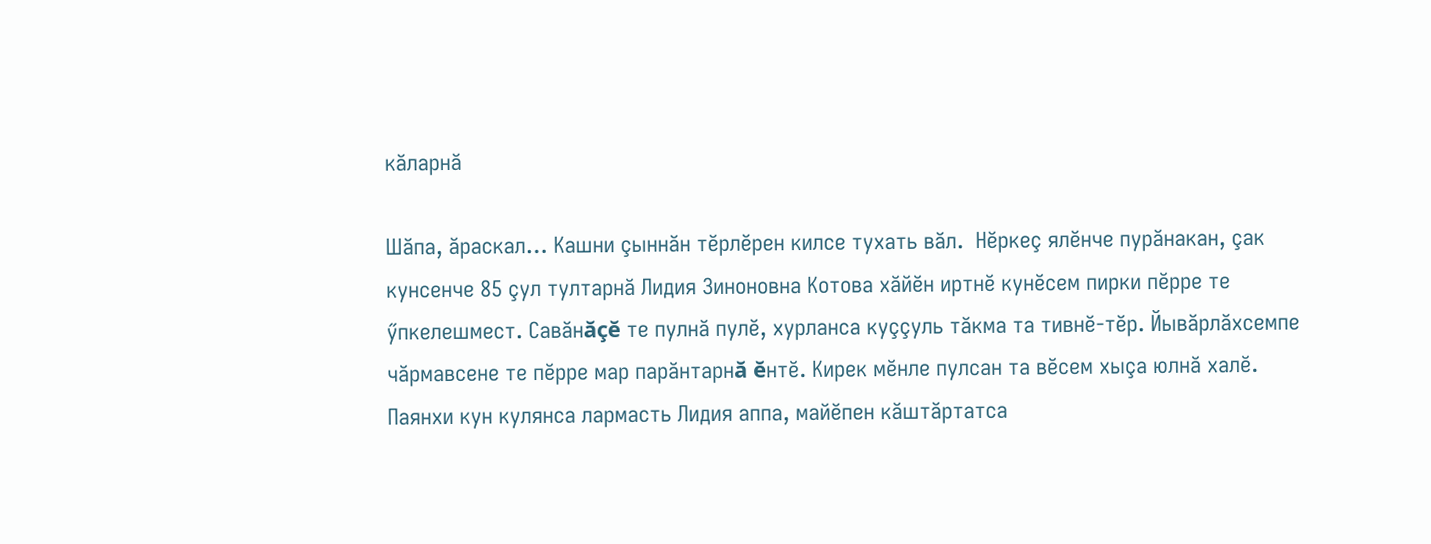кăларнă

Шăпа, ăраскал… Кашни çыннăн тĕрлĕрен килсе тухать вăл.  Нĕркеç ялĕнче пурăнакан, çак кунсенче 85 çул тултарнă Лидия Зиноновна Котова хăйĕн иртнĕ кунĕсем пирки пĕрре те ӳпкелешмест. Савăнăçĕ те пулнă пулĕ, хурланса куççуль тăкма та тивнĕ-тĕр. Йывăрлăхсемпе чăрмавсене те пĕрре мар парăнтарнă ĕнтĕ. Кирек мĕнле пулсан та вĕсем хыçа юлнă халĕ. Паянхи кун кулянса лармасть Лидия аппа, майĕпен кăштăртатса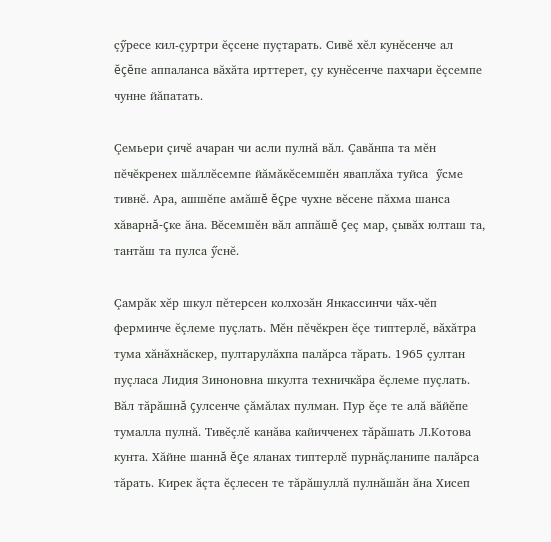çӳресе кил-çуртри ĕçсене пуçтарать. Сивĕ хĕл кунĕсенче ал ĕçĕпе аппаланса вăхăта ирттерет, çу кунĕсенче пахчари ĕçсемпе чунне йăпатать.

Çемьери çичĕ ачаран чи асли пулнă вăл. Çавăнпа та мĕн пĕчĕкренех шăллĕсемпе йăмăкĕсемшĕн яваплăха туйса  ӳсме тивнĕ. Ара, ашшĕпе амăшĕ ĕçре чухне вĕсене пăхма шанса хăварнă-çке ăна. Вĕсемшĕн вăл аппăшĕ çеç мар, çывăх юлташ та, тантăш та пулса ӳснĕ.

Çамрăк хĕр шкул пĕтерсен колхозăн Янкассинчи чăх-чĕп ферминче ĕçлеме пуçлать. Мĕн пĕчĕкрен ĕçе типтерлĕ, вăхăтра тума хăнăхнăскер, пултарулăхпа палăрса тăрать. 1965 çултан пуçласа Лидия Зиноновна шкулта техничкăра ĕçлеме пуçлать. Вăл тăрăшнă çулсенче çăмăлах пулман. Пур ĕçе те алă вăйĕпе тумалла пулнă. Тивĕçлĕ канăва кайичченех тăрăшать Л.Котова кунта. Хăйне шаннă ĕçе яланах типтерлĕ пурнăçланипе палăрса тăрать. Кирек ăçта ĕçлесен те тăрăшуллă пулнăшăн ăна Хисеп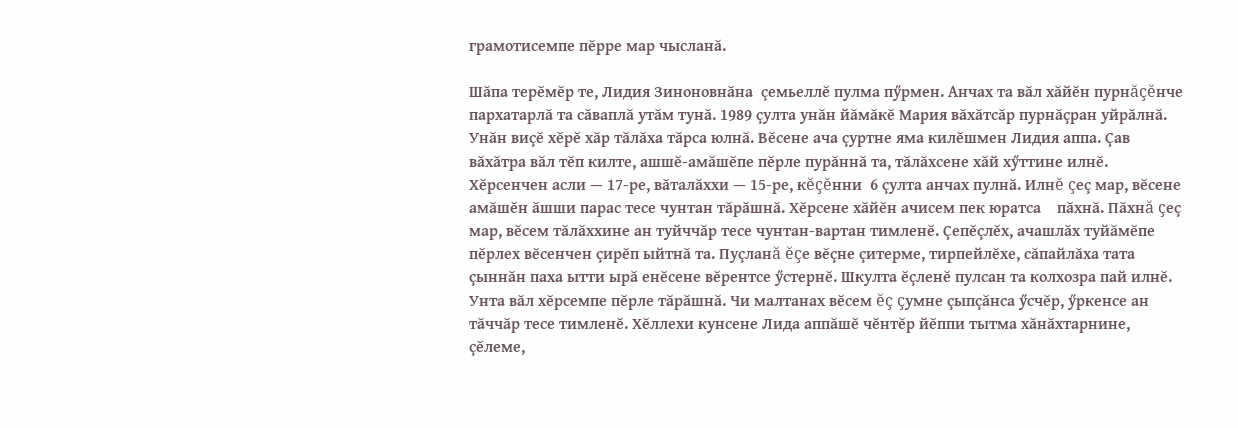грамотисемпе пĕрре мар чысланă.

Шăпа терĕмĕр те, Лидия Зиноновнăна  çемьеллĕ пулма пӳрмен. Анчах та вăл хăйĕн пурнăçĕнче пархатарлă та сăваплă утăм тунă. 1989 çулта унăн йăмăкĕ Мария вăхăтсăр пурнăçран уйрăлнă. Унăн виçĕ хĕрĕ хăр тăлăха тăрса юлнă. Вĕсене ача çуртне яма килĕшмен Лидия аппа. Çав вăхăтра вăл тĕп килте, ашшĕ-амăшĕпе пĕрле пурăннă та, тăлăхсене хăй хӳттине илнĕ. Хĕрсенчен асли — 17-ре, вăталăххи — 15-ре, кĕçĕнни  6 çулта анчах пулнă. Илнĕ çеç мар, вĕсене амăшĕн ăшши парас тесе чунтан тăрăшнă. Хĕрсене хăйĕн ачисем пек юратса    пăхнă. Пăхнă çеç мар, вĕсем тăлăххине ан туйччăр тесе чунтан-вартан тимленĕ. Çепĕçлĕх, ачашлăх туйăмĕпе пĕрлех вĕсенчен çирĕп ыйтнă та. Пуçланă ĕçе вĕçне çитерме, тирпейлĕхе, сăпайлăха тата çыннăн паха ытти ырă енĕсене вĕрентсе ӳстернĕ. Шкулта ĕçленĕ пулсан та колхозра пай илнĕ. Унта вăл хĕрсемпе пĕрле тăрăшнă. Чи малтанах вĕсем ĕç çумне çыпçăнса ӳсчĕр, ӳркенсе ан тăччăр тесе тимленĕ. Хĕллехи кунсене Лида аппăшĕ чĕнтĕр йĕппи тытма хăнăхтарнине, çĕлеме,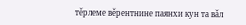тĕрлеме вĕрентнине паянхи кун та вăл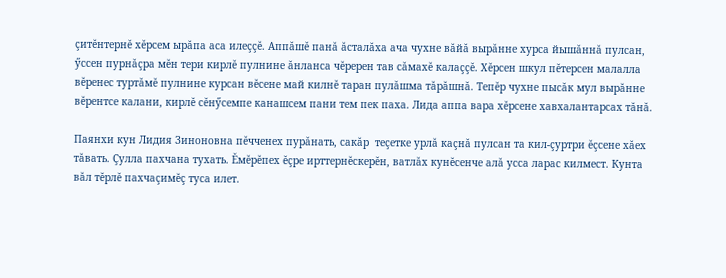çитĕнтернĕ хĕрсем ырăпа аса илеççĕ. Аппăшĕ панă ăсталăха ача чухне вăйă вырăнне хурса йышăннă пулсан, ӳссен пурнăçра мĕн тери кирлĕ пулнине ăнланса чĕререн тав сăмахĕ калаççĕ. Хĕрсен шкул пĕтерсен малалла вĕренес туртăмĕ пулнине курсан вĕсене май килнĕ таран пулăшма тăрăшнă. Тепĕр чухне пысăк мул вырăнне вĕрентсе калани, кирлĕ сĕнӳсемпе канашсем пани тем пек паха. Лида аппа вара хĕрсене хавхалантарсах тăнă.

Паянхи кун Лидия Зиноновна пĕчченех пурăнать, сакăр  теçетке урлă каçнă пулсан та кил-çуртри ĕçсене хăех тăвать. Çулла пахчана тухать. Ĕмĕрĕпех ĕçре ирттернĕскерĕн, ватлăх кунĕсенче алă усса ларас килмест. Кунта вăл тĕрлĕ пахчаçимĕç туса илет.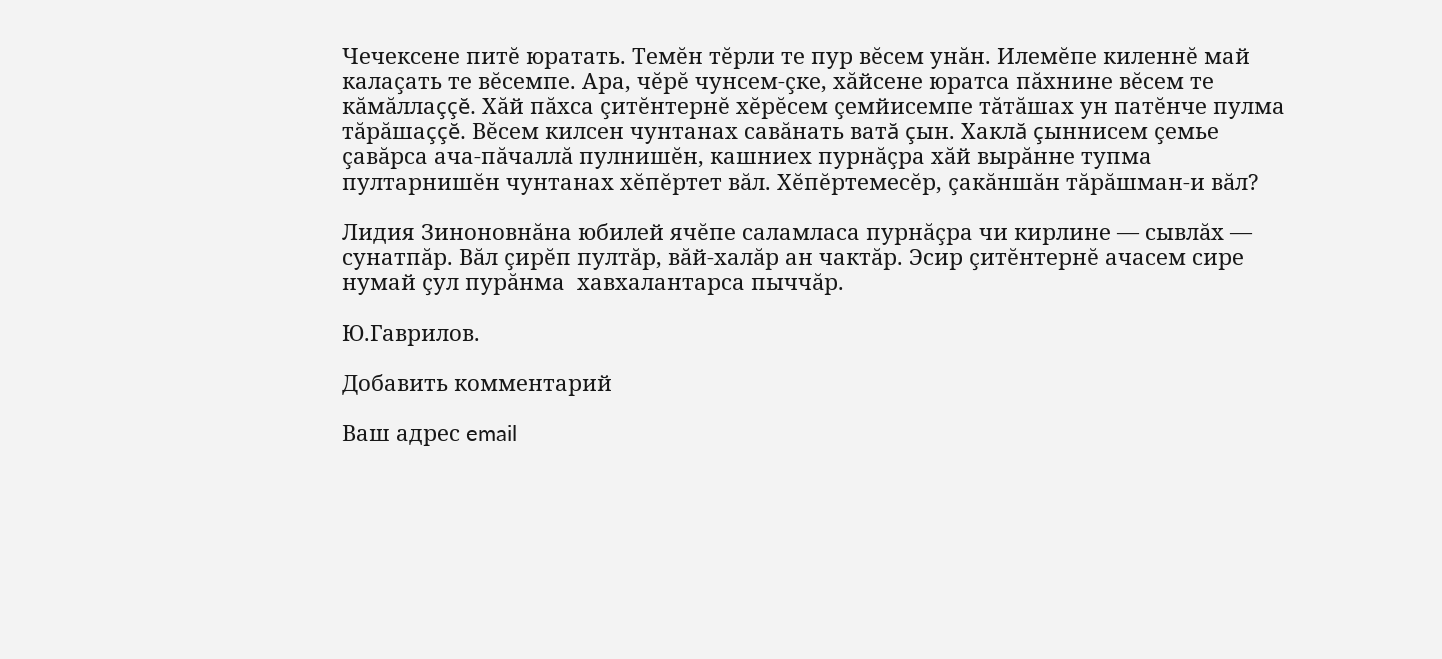Чечексене питĕ юратать. Темĕн тĕрли те пур вĕсем унăн. Илемĕпе киленнĕ май калаçать те вĕсемпе. Ара, чĕрĕ чунсем-çке, хăйсене юратса пăхнине вĕсем те кăмăллаççĕ. Хăй пăхса çитĕнтернĕ хĕрĕсем çемйисемпе тăтăшах ун патĕнче пулма тăрăшаççĕ. Вĕсем килсен чунтанах савăнать ватă çын. Хаклă çыннисем çемье çавăрса ача-пăчаллă пулнишĕн, кашниех пурнăçра хăй вырăнне тупма пултарнишĕн чунтанах хĕпĕртет вăл. Хĕпĕртемесĕр, çакăншăн тăрăшман-и вăл?

Лидия Зиноновнăна юбилей ячĕпе саламласа пурнăçра чи кирлине — сывлăх — сунатпăр. Вăл çирĕп пултăр, вăй-халăр ан чактăр. Эсир çитĕнтернĕ ачасем сире нумай çул пурăнма  хавхалантарса пыччăр.

Ю.Гаврилов.

Добавить комментарий

Ваш адрес email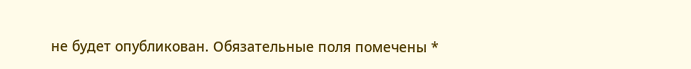не будет опубликован. Обязательные поля помечены *